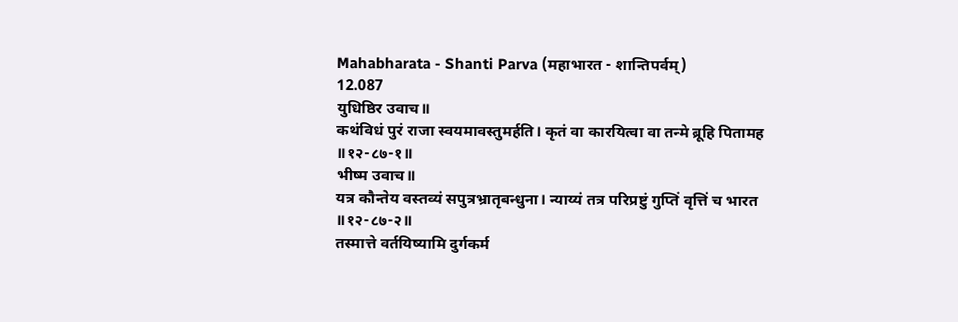Mahabharata - Shanti Parva (महाभारत - शान्तिपर्वम्)
12.087
युधिष्ठिर उवाच॥
कथंविधं पुरं राजा स्वयमावस्तुमर्हति। कृतं वा कारयित्वा वा तन्मे ब्रूहि पितामह ॥१२-८७-१॥
भीष्म उवाच॥
यत्र कौन्तेय वस्तव्यं सपुत्रभ्रातृबन्धुना। न्याय्यं तत्र परिप्रष्टुं गुप्तिं वृत्तिं च भारत ॥१२-८७-२॥
तस्मात्ते वर्तयिष्यामि दुर्गकर्म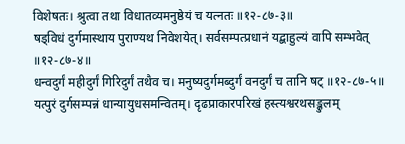विशेषतः। श्रुत्वा तथा विधातव्यमनुष्ठेयं च यत्नतः ॥१२-८७-३॥
षड्विधं दुर्गमास्थाय पुराण्यथ निवेशयेत्। सर्वसम्पत्प्रधानं यद्बाहुल्यं वापि सम्भवेत् ॥१२-८७-४॥
धन्वदुर्गं महीदुर्गं गिरिदुर्गं तथैव च। मनुष्यदुर्गमब्दुर्गं वनदुर्गं च तानि षट् ॥१२-८७-५॥
यत्पुरं दुर्गसम्पन्नं धान्यायुधसमन्वितम्। दृढप्राकारपरिखं हस्त्यश्वरथसङ्कुलम्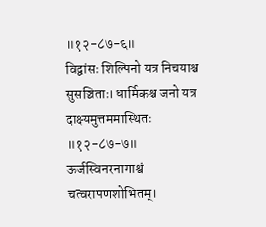॥१२-८७-६॥
विद्वांसः शिल्पिनो यत्र निचयाश्च सुसञ्चिताः। धार्मिकश्च जनो यत्र दाक्ष्यमुत्तममास्थितः ॥१२-८७-७॥
ऊर्जस्विनरनागाश्वं चत्वरापणशोभितम्।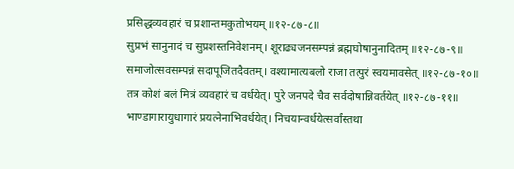प्रसिद्धव्यवहारं च प्रशान्तमकुतोभयम् ॥१२-८७-८॥
सुप्रभं सानुनादं च सुप्रशस्तनिवेशनम्। शूराढ्यजनसम्पन्नं ब्रह्मघोषानुनादितम् ॥१२-८७-९॥
समाजोत्सवसम्पन्नं सदापूजितदैवतम्। वश्यामात्यबलो राजा तत्पुरं स्वयमावसेत् ॥१२-८७-१०॥
तत्र कोशं बलं मित्रं व्यवहारं च वर्धयेत्। पुरे जनपदे चैव सर्वदोषान्निवर्तयेत् ॥१२-८७-११॥
भाण्डागारायुधागारं प्रयत्नेनाभिवर्धयेत्। निचयान्वर्धयेत्सर्वांस्तथा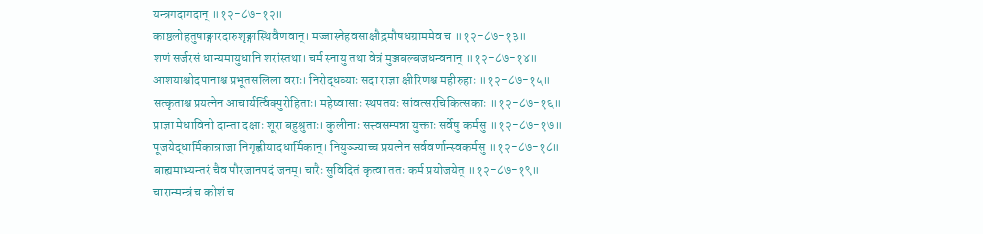यन्त्रगदागदान् ॥१२-८७-१२॥
काष्ठलोहतुषाङ्गारदारुशृङ्गास्थिवैणवान्। मज्जास्नेहवसाक्षौद्रमौषधग्राममेव च ॥१२-८७-१३॥
शणं सर्जरसं धान्यमायुधानि शरांस्तथा। चर्म स्नायु तथा वेत्रं मुञ्जबल्बजधन्वनान् ॥१२-८७-१४॥
आशयाश्चोदपानाश्च प्रभूतसलिला वराः। निरोद्धव्याः सदा राज्ञा क्षीरिणश्च महीरुहाः ॥१२-८७-१५॥
सत्कृताश्च प्रयत्नेन आचार्यर्त्विक्पुरोहिताः। महेष्वासाः स्थपतयः सांवत्सरचिकित्सकाः ॥१२-८७-१६॥
प्राज्ञा मेधाविनो दान्ता दक्षाः शूरा बहुश्रुताः। कुलीनाः सत्त्वसम्पन्ना युक्ताः सर्वेषु कर्मसु ॥१२-८७-१७॥
पूजयेद्धार्मिकान्राजा निगृह्णीयादधार्मिकान्। नियुञ्ज्याच्च प्रयत्नेन सर्ववर्णान्स्वकर्मसु ॥१२-८७-१८॥
बाह्यमाभ्यन्तरं चैव पौरजानपदं जनम्। चारैः सुविदितं कृत्वा ततः कर्म प्रयोजयेत् ॥१२-८७-१९॥
चारान्मन्त्रं च कोशं च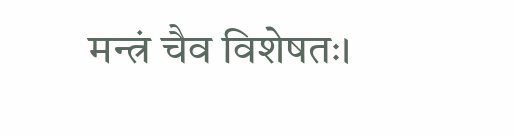मन्त्रं चैव विशेषतः।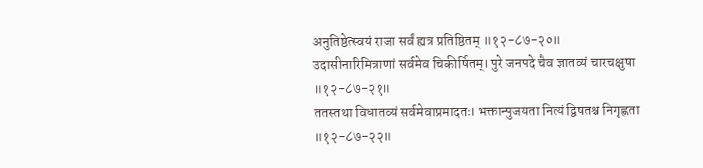अनुतिष्ठेत्स्वयं राजा सर्वं ह्यत्र प्रतिष्ठितम् ॥१२-८७-२०॥
उदासीनारिमित्राणां सर्वमेव चिकीर्षितम्। पुरे जनपदे चैव ज्ञातव्यं चारचक्षुषा ॥१२-८७-२१॥
ततस्तथा विधातव्यं सर्वमेवाप्रमादतः। भक्तान्पुजयता नित्यं द्विषतश्च निगृह्णता ॥१२-८७-२२॥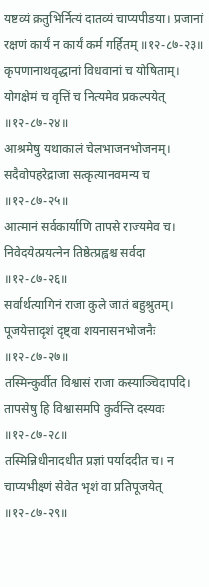यष्टव्यं क्रतुभिर्नित्यं दातव्यं चाप्यपीडया। प्रजानां रक्षणं कार्यं न कार्यं कर्म गर्हितम् ॥१२-८७-२३॥
कृपणानाथवृद्धानां विधवानां च योषिताम्। योगक्षेमं च वृत्तिं च नित्यमेव प्रकल्पयेत् ॥१२-८७-२४॥
आश्रमेषु यथाकालं चेलभाजनभोजनम्। सदैवोपहरेद्राजा सत्कृत्यानवमन्य च ॥१२-८७-२५॥
आत्मानं सर्वकार्याणि तापसे राज्यमेव च। निवेदयेत्प्रयत्नेन तिष्ठेत्प्रह्वश्च सर्वदा ॥१२-८७-२६॥
सर्वार्थत्यागिनं राजा कुले जातं बहुश्रुतम्। पूजयेत्तादृशं दृष्ट्वा शयनासनभोजनैः ॥१२-८७-२७॥
तस्मिन्कुर्वीत विश्वासं राजा कस्याञ्चिदापदि। तापसेषु हि विश्वासमपि कुर्वन्ति दस्यवः ॥१२-८७-२८॥
तस्मिन्निधीनादधीत प्रज्ञां पर्याददीत च। न चाप्यभीक्ष्णं सेवेत भृशं वा प्रतिपूजयेत् ॥१२-८७-२९॥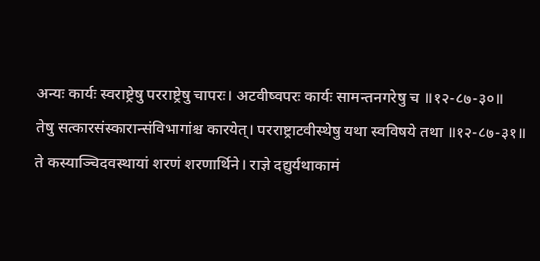अन्यः कार्यः स्वराष्ट्रेषु परराष्ट्रेषु चापरः। अटवीष्वपरः कार्यः सामन्तनगरेषु च ॥१२-८७-३०॥
तेषु सत्कारसंस्कारान्संविभागांश्च कारयेत्। परराष्ट्राटवीस्थेषु यथा स्वविषये तथा ॥१२-८७-३१॥
ते कस्याञ्चिदवस्थायां शरणं शरणार्थिने। राज्ञे दद्युर्यथाकामं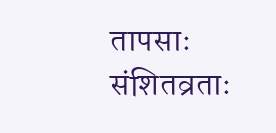तापसाः संशितव्रताः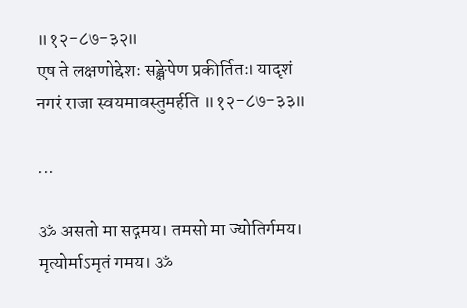॥१२-८७-३२॥
एष ते लक्षणोद्देशः सङ्क्षेपेण प्रकीर्तितः। यादृशं नगरं राजा स्वयमावस्तुमर्हति ॥१२-८७-३३॥

...

ॐ असतो मा सद्गमय। तमसो मा ज्योतिर्गमय। मृत्योर्माऽमृतं गमय। ॐ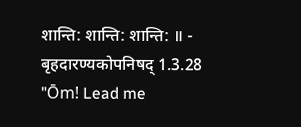शान्ति: शान्ति: शान्ति: ॥ - बृहदारण्यकोपनिषद् 1.3.28
"Ōm! Lead me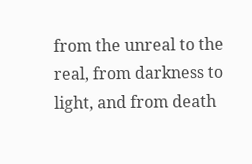from the unreal to the real, from darkness to light, and from death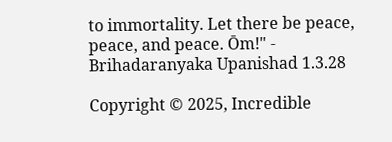to immortality. Let there be peace, peace, and peace. Ōm!" - Brihadaranyaka Upanishad 1.3.28

Copyright © 2025, Incredible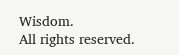Wisdom.
All rights reserved.